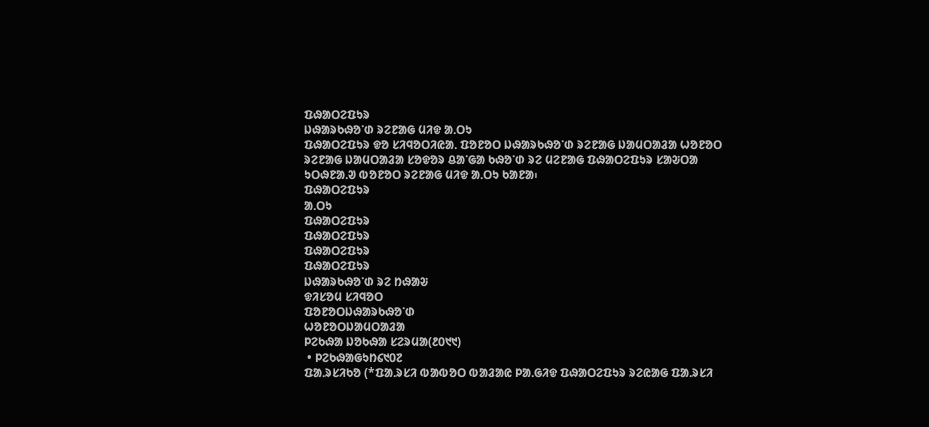ᱯᱷᱟᱛᱮᱯᱩᱨ
ᱡᱷᱟᱨᱠᱷᱚᱸᱰ ᱨᱮᱱᱟᱜ ᱢᱤᱫ ᱟᱹᱛᱩ
ᱯᱷᱟᱛᱮᱯᱩᱨ ᱫᱚ ᱥᱤᱧᱚᱛᱤᱭᱟᱹ ᱯᱚᱱᱚᱛ ᱡᱷᱟᱨᱠᱷᱚᱸᱰ ᱨᱮᱱᱟᱜ ᱡᱟᱢᱛᱟᱲᱟ ᱦᱚᱱᱚᱛ ᱨᱮᱱᱟᱜ ᱡᱟᱢᱛᱟᱲᱟ ᱥᱚᱫᱚᱨ ᱪᱟᱸᱜᱟ ᱠᱷᱚᱸᱰ ᱨᱮ ᱢᱮᱱᱟᱜ ᱯᱷᱟᱛᱮᱯᱩᱨ ᱥᱟᱶᱛᱟ ᱩᱛᱷᱱᱟᱹᱣ ᱵᱚᱱᱚᱛ ᱨᱮᱱᱟᱜ ᱢᱤᱫ ᱟᱹᱛᱩ ᱠᱟᱱᱟ᱾
ᱯᱷᱟᱛᱮᱯᱩᱨ
ᱟᱹᱛᱩ
ᱯᱷᱟᱛᱮᱯᱩᱨ
ᱯᱷᱟᱛᱮᱯᱩᱨ
ᱯᱷᱟᱛᱮᱯᱩᱨ
ᱯᱷᱟᱛᱮᱯᱩᱨ
ᱡᱷᱟᱨᱠᱷᱚᱸᱰ ᱨᱮ ᱴᱷᱟᱶ
ᱫᱤᱥᱚᱢ ᱥᱤᱧᱚᱛ
ᱯᱚᱱᱚᱛᱡᱷᱟᱨᱠᱷᱚᱸᱰ
ᱦᱚᱱᱚᱛᱡᱟᱢᱛᱟᱲᱟ
ᱞᱮᱠᱷᱟ ᱡᱚᱠᱷᱟ ᱥᱮᱨᱢᱟ(᱒᱐᱑᱑)
 • ᱞᱮᱠᱷᱟᱜᱩᱴ᱔᱑᱐᱗
ᱯᱟᱹᱨᱥᱤᱠᱚ (*ᱯᱟᱹᱨᱥᱤ ᱵᱟᱵᱚᱛ ᱵᱟᱲᱟᱭ ᱞᱟᱹᱜᱤᱫ ᱯᱷᱟᱛᱮᱯᱩᱨ ᱨᱮᱭᱟᱜ ᱯᱟᱹᱨᱥᱤ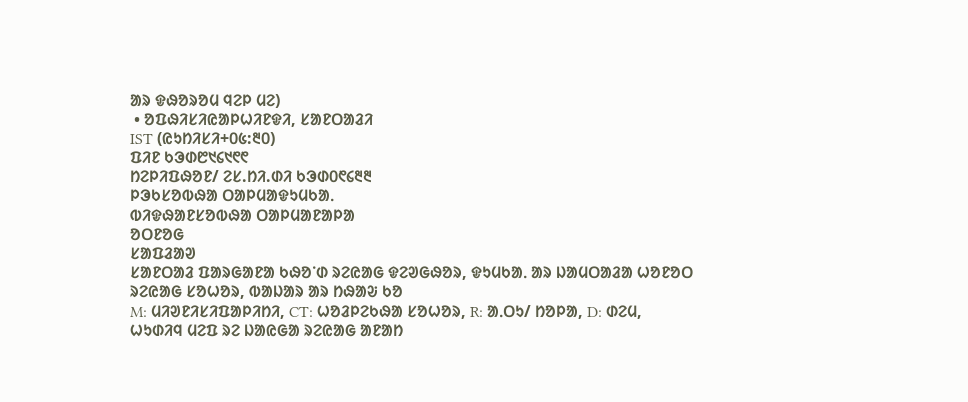ᱟᱨ ᱫᱷᱚᱨᱚᱢ ᱧᱮᱞ ᱢᱮ)
 • ᱚᱯᱷᱤᱥᱤᱭᱟᱞᱦᱤᱱᱫᱤ, ᱥᱟᱱᱛᱟᱲᱤ
IST (ᱭᱩᱴᱤᱥᱤ+᱐᱕:᱓᱐)
ᱯᱤᱱ ᱠᱳᱰ᱘᱑᱔᱑᱖᱖
ᱴᱮᱞᱤᱯᱷᱚᱱ/ ᱮᱥ.ᱴᱤ.ᱰᱤ ᱠᱳᱰ᱐᱖᱔᱓᱓
ᱞᱳᱠᱥᱚᱵᱷᱟ ᱛᱟᱞᱢᱟᱫᱩᱢᱠᱟᱹ
ᱵᱤᱫᱷᱟᱱᱥᱚᱵᱷᱟ ᱛᱟᱞᱢᱟᱱᱟᱞᱟ
ᱚᱛᱱᱚᱜ
ᱥᱟᱯᱲᱟᱣ
ᱥᱟᱱᱛᱟᱲ ᱯᱟᱨᱜᱟᱱᱟ ᱠᱷᱚᱸᱰ ᱨᱮᱭᱟᱜ ᱫᱮᱣᱜᱷᱚᱨ, ᱫᱩᱢᱠᱟᱹ ᱟᱨ ᱡᱟᱢᱛᱟᱲᱟ ᱦᱚᱱᱚᱛ ᱨᱮᱭᱟᱜ ᱥᱚᱦᱚᱨ, ᱵᱟᱡᱟᱨ ᱟᱨ ᱴᱷᱟᱶ ᱠᱚ
M: ᱢᱤᱣᱱᱤᱥᱤᱯᱟᱞᱤᱴᱤ, CT: ᱦᱚᱲᱞᱮᱠᱷᱟ ᱥᱚᱦᱚᱨ, R: ᱟᱹᱛᱩ/ ᱴᱚᱞᱟ, D: ᱰᱮᱢ,
ᱦᱩᱰᱤᱧ ᱢᱮᱯ ᱨᱮ ᱡᱟᱭᱜᱟ ᱨᱮᱭᱟᱜ ᱟᱱᱟᱴ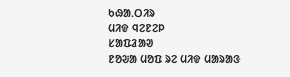ᱠᱷᱟᱹᱛᱤᱨ
ᱢᱤᱫ ᱧᱮᱱᱮᱞ
ᱥᱟᱯᱲᱟᱣ
ᱱᱚᱶᱟ ᱢᱚᱯ ᱨᱮ ᱢᱤᱫ ᱢᱟᱨᱟᱝ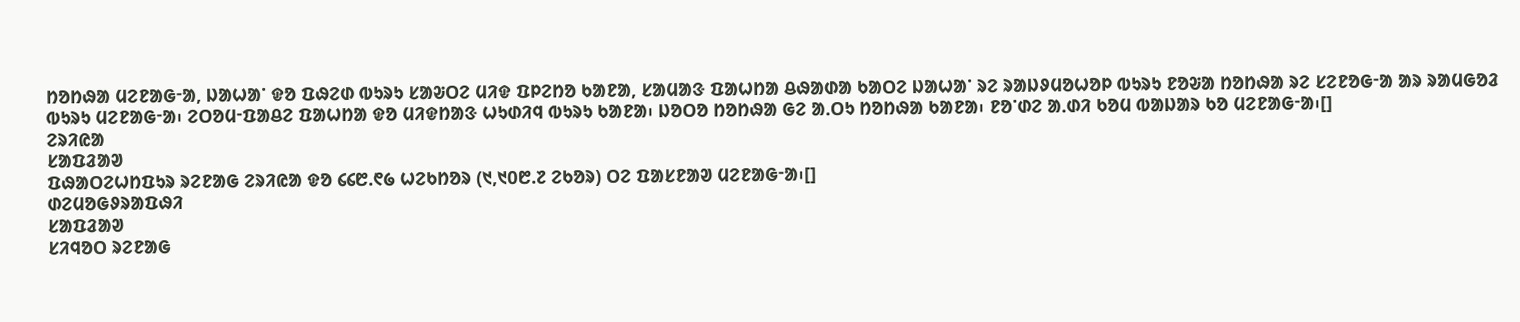ᱴᱚᱴᱷᱟ ᱢᱮᱱᱟᱜᱼᱟ, ᱡᱟᱦᱟᱸ ᱫᱚ ᱯᱷᱮᱰ ᱵᱩᱨᱩ ᱥᱟᱶᱛᱮ ᱢᱤᱫ ᱯᱞᱮᱴᱚ ᱠᱟᱱᱟ, ᱥᱟᱢᱟᱝ ᱯᱟᱦᱴᱟ ᱪᱷᱟᱰᱟ ᱠᱟᱛᱮ ᱡᱟᱦᱟᱸ ᱨᱮ ᱨᱟᱡᱽᱢᱚᱦᱚᱞ ᱵᱩᱨᱩ ᱱᱚᱶᱟ ᱴᱚᱴᱷᱟ ᱨᱮ ᱥᱮᱱᱚᱜᱼᱟ ᱟᱨ ᱨᱟᱢᱜᱚᱲ ᱵᱩᱨᱩ ᱢᱮᱱᱟᱜᱼᱟ᱾ ᱮᱛᱚᱢᱼᱯᱟᱪᱮ ᱯᱟᱦᱴᱟ ᱫᱚ ᱢᱤᱫᱴᱟᱝ ᱦᱩᱰᱤᱧ ᱵᱩᱨᱩ ᱠᱟᱱᱟ᱾ ᱡᱚᱛᱚ ᱴᱚᱴᱷᱟ ᱜᱮ ᱟᱹᱛᱩ ᱴᱚᱴᱷᱟ ᱠᱟᱱᱟ᱾ ᱱᱚᱸᱰᱮ ᱟᱹᱰᱤ ᱠᱚᱢ ᱵᱟᱡᱟᱨ ᱠᱚ ᱢᱮᱱᱟᱜᱼᱟ᱾[]
ᱮᱨᱤᱭᱟ
ᱥᱟᱯᱲᱟᱣ
ᱯᱷᱟᱛᱮᱦᱴᱯᱩᱨ ᱨᱮᱱᱟᱜ ᱮᱨᱤᱭᱟ ᱫᱚ ᱔᱔᱘.᱖᱙ ᱦᱮᱠᱴᱚᱨ (᱑,᱑᱐᱘.᱗ ᱮᱠᱚᱨ) ᱛᱮ ᱯᱟᱥᱱᱟᱣ ᱢᱮᱱᱟᱜᱼᱟ᱾[]
ᱰᱮᱢᱚᱜᱽᱨᱟᱯᱷᱤ
ᱥᱟᱯᱲᱟᱣ
ᱥᱤᱧᱚᱛ ᱨᱮᱱᱟᱜ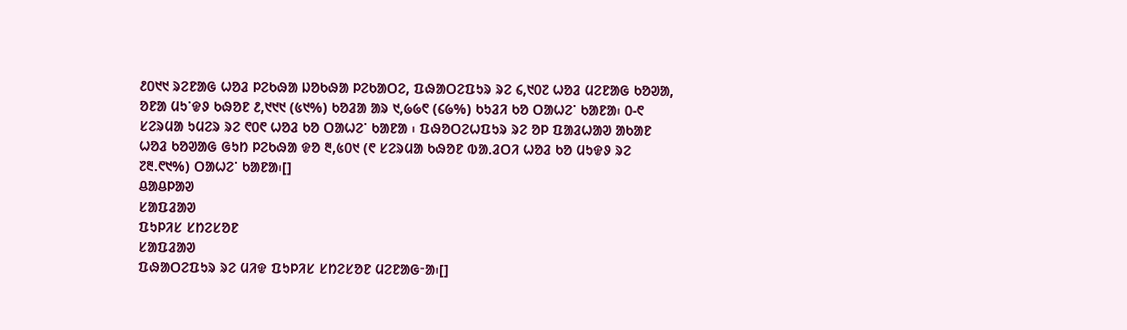᱒᱐᱑᱑ ᱨᱮᱱᱟᱜ ᱦᱚᱲ ᱞᱮᱠᱷᱟ ᱡᱚᱠᱷᱟ ᱞᱮᱠᱟᱛᱮ, ᱯᱷᱟᱛᱮᱯᱩᱨ ᱨᱮ ᱔,᱑᱐᱗ ᱦᱚᱲ ᱢᱮᱱᱟᱜ ᱠᱚᱣᱟ, ᱚᱱᱟ ᱢᱩᱸᱫᱽ ᱠᱷᱚᱱ ᱒,᱑᱑᱑ (᱕᱑%) ᱠᱚᱲᱟ ᱟᱨ ᱑,᱙᱙᱖ (᱔᱙%) ᱠᱩᱲᱤ ᱠᱚ ᱛᱟᱦᱮᱸ ᱠᱟᱱᱟ᱾ ᱐-᱖ ᱥᱮᱨᱢᱟ ᱩᱢᱮᱨ ᱨᱮ ᱖᱐᱖ ᱦᱚᱲ ᱠᱚ ᱛᱟᱦᱮᱸ ᱠᱟᱱᱟ ᱾ ᱯᱷᱚᱛᱮᱦᱯᱩᱨ ᱨᱮ ᱚᱞ ᱯᱟᱲᱦᱟᱣ ᱟᱠᱟᱱ ᱦᱚᱲ ᱠᱚᱣᱟᱜ ᱜᱩᱴ ᱞᱮᱠᱷᱟ ᱫᱚ ᱓,᱕᱐᱑ (᱖ ᱥᱮᱨᱢᱟ ᱠᱷᱚᱱ ᱵᱟᱹᱲᱛᱤ ᱦᱚᱲ ᱠᱚ ᱢᱩᱫᱽ ᱨᱮ ᱗᱓.᱖᱑%) ᱛᱟᱦᱮᱸ ᱠᱟᱱᱟ᱾[]
ᱪᱟᱪᱞᱟᱣ
ᱥᱟᱯᱲᱟᱣ
ᱯᱩᱞᱤᱥ ᱥᱴᱮᱥᱚᱱ
ᱥᱟᱯᱲᱟᱣ
ᱯᱷᱟᱛᱮᱯᱩᱨ ᱨᱮ ᱢᱤᱫ ᱯᱩᱞᱤᱥ ᱥᱴᱮᱥᱚᱱ ᱢᱮᱱᱟᱜᱼᱟ᱾[]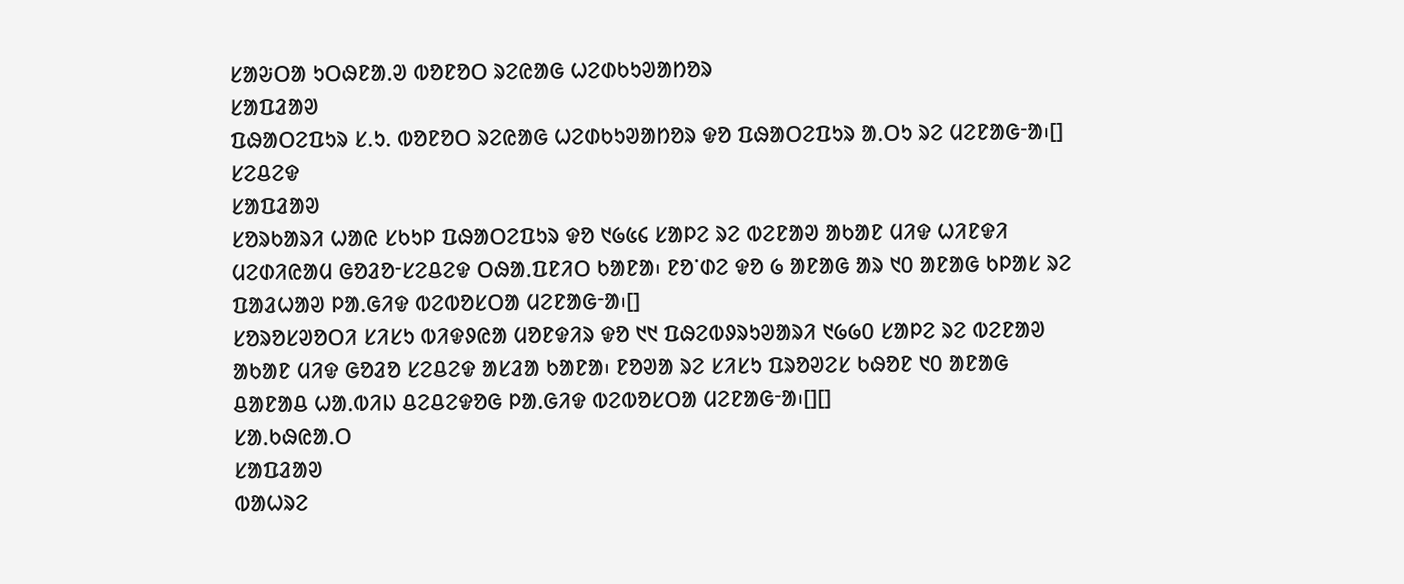ᱥᱟᱶᱛᱟ ᱩᱛᱷᱱᱟᱹᱣ ᱵᱚᱱᱚᱛ ᱨᱮᱭᱟᱜ ᱦᱮᱰᱠᱩᱣᱟᱴᱚᱨ
ᱥᱟᱯᱲᱟᱣ
ᱯᱷᱟᱛᱮᱯᱩᱨ ᱥ.ᱩ. ᱵᱚᱱᱚᱛ ᱨᱮᱭᱟᱜ ᱦᱮᱰᱠᱩᱣᱟᱴᱚᱨ ᱫᱚ ᱯᱷᱟᱛᱮᱯᱩᱨ ᱟᱹᱛᱩ ᱨᱮ ᱢᱮᱱᱟᱜᱼᱟ᱾[]
ᱥᱮᱪᱮᱫ
ᱥᱟᱯᱲᱟᱣ
ᱥᱚᱨᱠᱟᱨᱤ ᱦᱟᱭ ᱥᱠᱩᱞ ᱯᱷᱟᱛᱮᱯᱩᱨ ᱫᱚ ᱑᱙᱕᱔ ᱥᱟᱞᱮ ᱨᱮ ᱵᱮᱱᱟᱣ ᱟᱠᱟᱱ ᱢᱤᱫ ᱦᱤᱱᱫᱤ ᱢᱮᱰᱤᱭᱟᱢ ᱜᱚᱲᱚᱼᱥᱮᱪᱮᱫ ᱛᱷᱟᱹᱯᱱᱤᱛ ᱠᱟᱱᱟ᱾ ᱱᱚᱸᱰᱮ ᱫᱚ ᱙ ᱟᱱᱟᱜ ᱟᱨ ᱑᱐ ᱟᱱᱟᱜ ᱠᱞᱟᱥ ᱨᱮ ᱯᱟᱲᱦᱟᱣ ᱞᱟᱹᱜᱤᱫ ᱵᱮᱵᱚᱥᱛᱟ ᱢᱮᱱᱟᱜᱼᱟ᱾[]
ᱥᱚᱨᱚᱥᱣᱚᱛᱤ ᱥᱤᱥᱩ ᱵᱤᱫᱽᱭᱟ ᱢᱚᱱᱫᱤᱨ ᱫᱚ ᱑᱑ ᱯᱷᱮᱵᱽᱨᱩᱣᱟᱨᱤ ᱑᱙᱙᱐ ᱥᱟᱞᱮ ᱨᱮ ᱵᱮᱱᱟᱣ ᱟᱠᱟᱱ ᱢᱤᱫ ᱜᱚᱲᱚ ᱥᱮᱪᱮᱫ ᱟᱥᱲᱟ ᱠᱟᱱᱟ᱾ ᱱᱚᱣᱟ ᱨᱮ ᱥᱤᱥᱩ ᱯᱨᱚᱣᱮᱥ ᱠᱷᱚᱱ ᱑᱐ ᱟᱱᱟᱜ ᱪᱟᱱᱟᱪ ᱦᱟᱹᱵᱤᱡ ᱪᱮᱪᱮᱫᱚᱜ ᱞᱟᱹᱜᱤᱫ ᱵᱮᱵᱚᱥᱛᱟ ᱢᱮᱱᱟᱜᱼᱟ᱾[][]
ᱥᱟᱹᱠᱷᱭᱟᱹᱛ
ᱥᱟᱯᱲᱟᱣ
ᱵᱟᱦᱨᱮ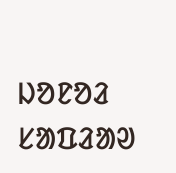ᱡᱚᱱᱚᱲ
ᱥᱟᱯᱲᱟᱣ